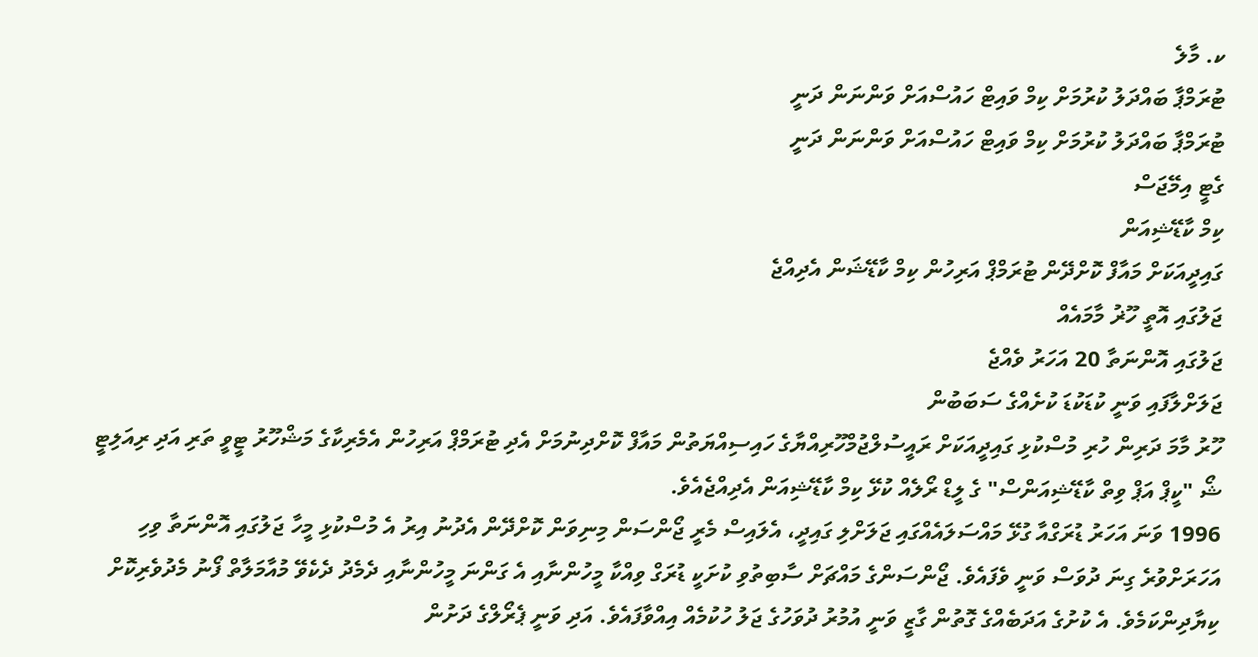ކ. މާލެ
ޓުރަމްޕާ ބައްދަލު ކުރުމަށް ކިމް ވައިޓް ހައުސްއަށް ވަންނަން ދަނީ
ޓުރަމްޕާ ބައްދަލު ކުރުމަށް ކިމް ވައިޓް ހައުސްއަށް ވަންނަން ދަނީ
ގެޓީ އިމޭޖަސް
ކިމް ކާޑޭޝިއަން
ގައިދީއަކަށް މައާފް ކޮށްދޭން ޓުރަމްޕް އަރިހުން ކިމް ކާޑޭޝަން އެދިއްޖެ
ޖަލުގައި އޮތީ ހޫޜު މާމައެއް
ޖަލުގައި އޮންނަތާ 20 އަހަރު ވެއްޖެ
ޖަލަށްލާފައި ވަނީ ކުޑަކުޑަ ކުށެއްގެ ސަބަބުން
ހޫރު މާމަ ދަރިން ހުރި މުސްކުޅި ގައިދީއަކަށް ރައީސުލްޖުމްހޫރިއްޔާގެ ހައިސިއްޔަތުން މައާފް ކޮށްދިނުމަށް އެދި ޓުރަމްޕް އަރިހުން އެމެރިކާގެ މަޝްހޫރު ޓީވީ ތަރި އަދި ރިއަލިޓީ ޝޯ "ކީޕް އަޕް ވިތް ކާޑޭޝިއަންސް" ގެ ލީޑް ރޯލެއް ކުޅޭ ކިމް ކާޑޭޝިއަން އެދިއްޖެއެވެ.
1996 ވަނަ އަހަރު ޑުރަގްއާ ގުޅޭ މައްސަލައެއްގައި ޖަލަށްލި ގައިދީ، އެލައިސް މެރީ ޖޯންސަން މިނިވަން ކޮށްދޭން އެދުނު އިރު އެ މުސްކުޅި މީހާ ޖަލުގައި އޮންނަތާ ވިހި އަހަރަށްވުރެ ގިނަ ދުވަސް ވަނީ ވެފައެވެ. ޖޯންސަންގެ މައްޗަށް ސާބިތުވި ކުށަކީ ޑުރަގް ވިއްކާ މީހުންނާއި އެ ގަންނަ މީހުންނާއި ދެމެދު ދެކެވޭ މުއާމަލާތް ފޯނު މެދުވެރިކޮށް ކިޔާދިންކަމެވެ. އެ ކުށުގެ އަދަބެއްގެ ގޮތުން ގާޒީ ވަނީ އުމުރު ދުވަހުގެ ޖަލު ހުކުމެއް އިއްވާފައެވެ. އަދި ވަނީ ޕެރޯލްގެ ދަށުން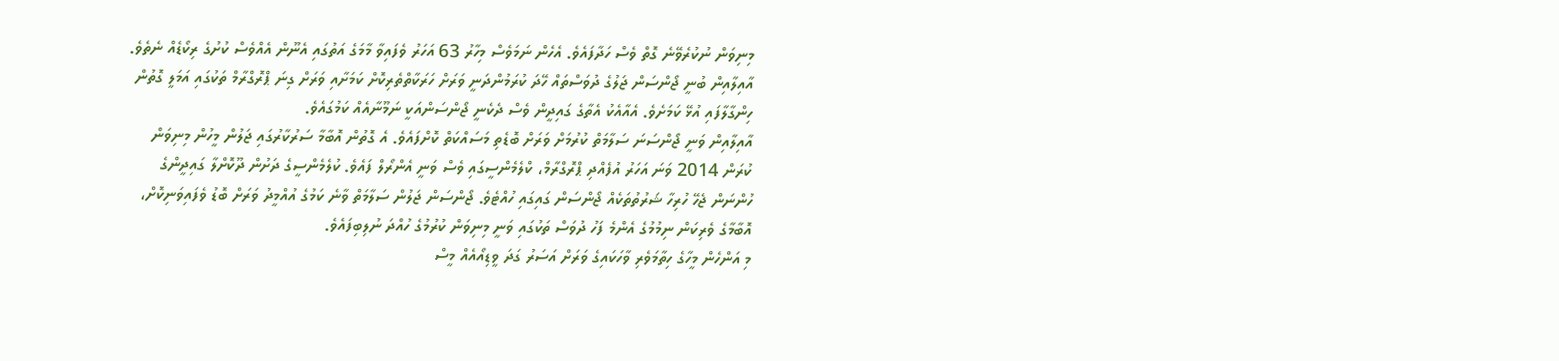މިނިވަން ނުކުރެވޭނެ ގޮތް ވެސް ހަދާފައެވެ. އެހެން ނަމަވެސް މިހާރު 63 އަހަރު ވެފައިވާ މާމަގެ އަތުގައި އެނޫން އެއްވެސް ކުށުގެ ރިކޯޑެއް ނެތެވެ.
އާއިލާއިން ބުނީ ޖޯންސަން ޖަލުގެ ދުވަސްތައް ހޭދަ ކުރަމުންދަނީ ވަރަށް ހަރަކާތްތެރިކޮށް ކަމަށާއި ވަރަށް ގިނަ ޕްރޮގްރާމް ތަކުގައި އަމަލީ ގޮތުން ހިންގާލާފައި އުޅޭ ކަމަށެވެ. އެއާއެކު އެތާގެ ގައިދީން ވެސް ދެކެނީ ޖޯންސަންއަކީ ނަމޫނާއެއް ކަމުގައެވެ.
އާއިލާއިން ވަނީ ޖޯންސަނަ ސަލާމަތް ކުރުމަށް ވަރަށް ބޮޑެތި މަސައްކަތް ކޮށްފައެވެ. އެ ގޮތުން އޮބާމާ ސަރުކާރުގައި ޖަލުން މީހުން މިނިވަން ކުރަން 2014 ވަނަ އަހަރު އުފެއްދި ޕްރޮގްރާމް، ކްލެމެންސީގައި ވެސް ވަނީ އެންރޯލް ފައެވެ. ކުލެމެންސީގެ ދަށުން ދޫކޮށްލާ ގައިދީންގެ ހުންނަން ޖެހޭ ހުރިހާ ޝަރުތުތަކެއް ޖޯންސަން ގައިގައި ހުއްޓެވެ. ޖޯންސަން ޖަލުން ސަލާމަތް ވާނެ ކަމުގެ އުއްމީދު ވަރަށް ބޮޑު ވެފައިވަނިކޮށް، އޮބާމާގެ ވެރިކަން ނިމުމުގެ އެންމެ ފަހު ދުވަސް ތަކުގައި ވަނީ މިނިވަން ކުރުމުގެ ހުއްދަ ނުލިބިފައެވެ.
މި އަންހެން މީހާގެ ހިތާމަވެރި ވާހަކައިގެ ވަރަށް އަސަރު ގަދަ ވީޑިއޯއެއް މީސް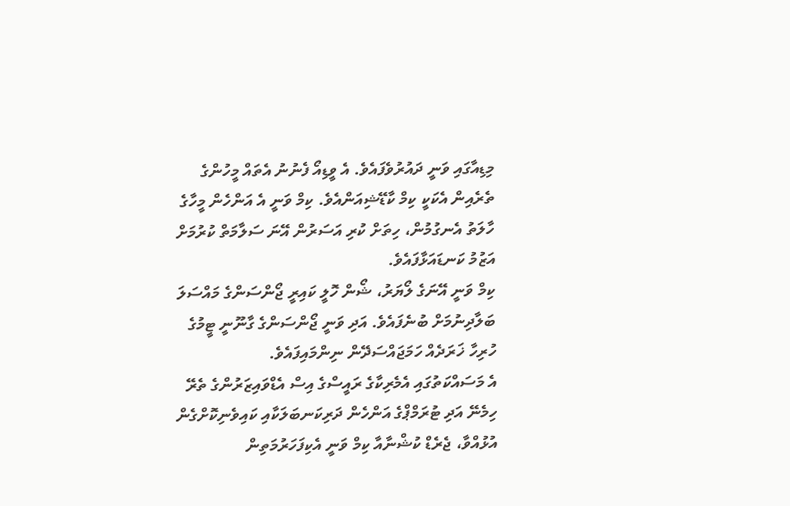މިޑިއާގައި ވަނީ ދައުރުވެފައެވެ. އެ ވީޑިއޯ ފެނުނު އެތައް މީހުންގެ ތެރެއިން އެކަކީ ކިމް ކާޑޭޝިއަންއެވެ. ކިމް ވަނީ އެ އަންހެން މީހާގެ ހާލަތު އެނގުމުން، ހިތަށް ކުރި އަސަރުން އޭނަ ސަލާމަތް ކުރުމަށް އަޒުމު ކަނޑައަޅާފައެވެ.
ކިމް ވަނީ އޭނަގެ ލޯޔަރު، ޝޯން ހޮލީ ކައިރީ ޖޯންސަންގެ މައްސަލަ ބަލާދިނުމަށް ބުނެފައެވެ. އަދި ވަނީ ޖޯންސަންގެ ގާނޫނީ ޓީމުގެ ހުރިހާ ޚަރަދެއް ހަމަޖައްސަދޭން ނިންމައިފައެވެ.
އެ މަސައްކަތުގައި އެމެރިކާގެ ރައީސްގެ އިސް އެޑްވައިޒަރުންގެ ތެރޭ ހިމެނޭ އަދި ޓުރަމްޕްގެ އަންހެން ދަރިކަނބަލަކާއި ކައިވެނިކޮށްގެން އުޅުއްވާ، ޖެރެޑް ކުޝްނާއާ ކިމް ވަނީ އެކިފަހަރުމަތިން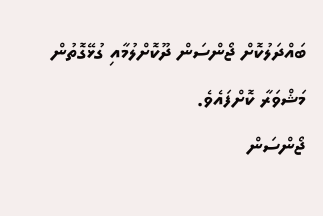ބައްދަލުކޮށް ޖޯންސަން ދޫކޮށްލުމާއި ގުޅޭގޮތުން މަޝްވަރާ ކޮށްފައެވެ.
ޖޯންސަން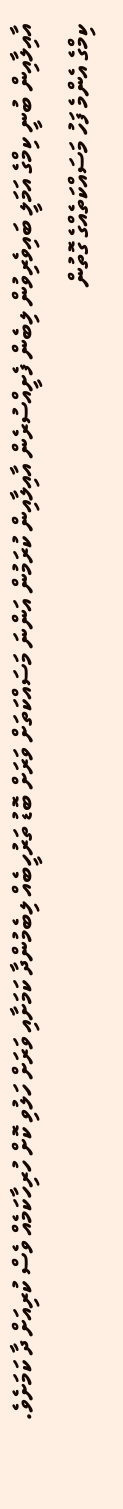އާއިލާއިން ބުނީ ކިމްގެ އަމަލީ ބައިވެރިވުން ލިބެން ފެށީއްސުރެން އާއިލާއިން ކުރަމުން އަންނަ މަސައްކަތަށް ވަރަށް ބޮޑު ތަރުހީބެއް ލިބެމުންދާ ކަމަށާއި ވަރަށް ހަލުވި ކޮށް ހުރިހާކަމެއް ވެސް ކުރިއަށް ދާ ކަމަށެވެ.
ކިމްގެ އެންމެ ފަހު މަސައްކަތެއްގެ ގޮތުން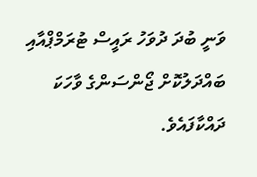ވަނީ ބުދަ ދުވަހު ރައީސް ޓުރަމްޕްއާއި ބައްދަލުކޮށް ޖޯންސަންގެ ވާހަކަ ދައްކާފައެވެ.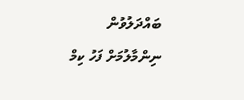ބައްދަލުވުން ނިންމާލުމަށް ފަހު ކިމް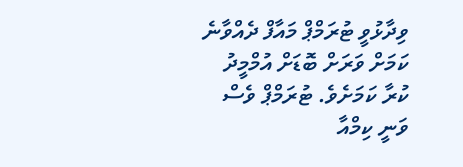ވިދާޅުވީ ޓުރަމްޕް މައާފް ދެއްވާނެ ކަމަށް ވަރަށް ބޮޑަށް އުމްމީދު ކުރާ ކަމަށެވެ. ޓުރަމްޕް ވެސް ވަނީ ކިމްއާ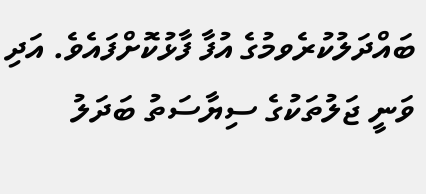ބައްދަލުކުރެވމުގެ އުފާ ފާޅުކޮށްފައެވެ. އަދި ވަނީ ޖަލުތަކުގެ ސިޔާސަތު ބަދަލު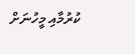ކުރުމާއި މީހުނަށް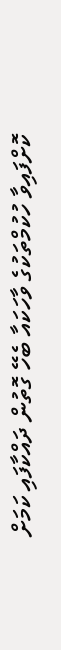ކޮށްފައިވާ ހުކުމްތަކުގެ ވާހަކައާ ބެހޭ ގޮތުން ދައްކާފައި ކަމަށް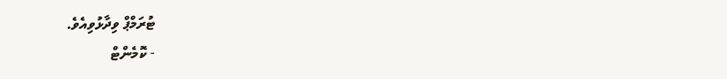ޓުރަމްޕް ވިދާޅުވިއެވެ.
- ކޮމެންޓް